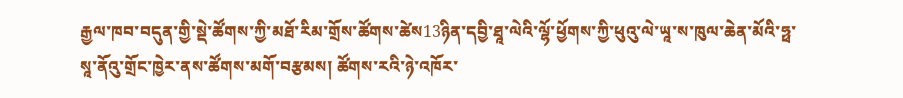རྒྱལ་ཁབ་བདུན་གྱི་སྡེ་ཚོགས་ཀྱི་མཐོ་རིམ་གྲོས་ཚོགས་ཚེས13ཉིན་དབྱི་ཐཱ་ལེའི་ལྷོ་ཕྱོགས་ཀྱི་ཕུའུ་ལེ་ཡཱ་ས་ཁུལ་ཆེན་མོའི་ཧྥ་སཱ་ནོའུ་གྲོང་ཁྱེར་ནས་ཚོགས་མགོ་བརྩམས། ཚོགས་རའི་ཉེ་འཁོར་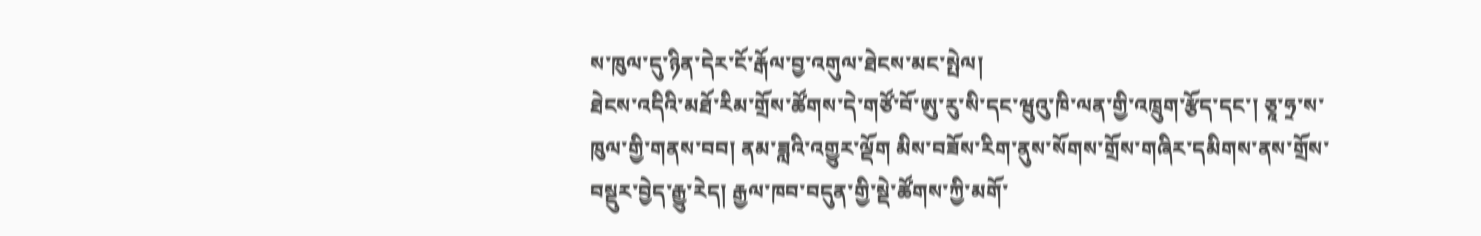ས་ཁུལ་དུ་ཉིན་དེར་ངོ་རྒོལ་བྱ་འགུལ་ཐེངས་མང་སྤེལ།
ཐེངས་འདིའི་མཐོ་རིམ་གྲོས་ཚོགས་དེ་གཙོ་བོ་ཨུ་རུ་སི་དང་ཝུའུ་ཁི་ལན་གྱི་འཁྲུག་རྩོད་དང་། ཅཱ་ཧྲ་ས་ཁུལ་གྱི་གནས་བབ། ནམ་ཟླའི་འགྱུར་ལྡོག མིས་བཟོས་རིག་ནུས་སོགས་གྲོས་གཞིར་དམིགས་ནས་གྲོས་བསྡུར་བྱེད་རྒྱུ་རེད། རྒྱལ་ཁབ་བདུན་གྱི་སྡེ་ཚོགས་ཀྱི་མགོ་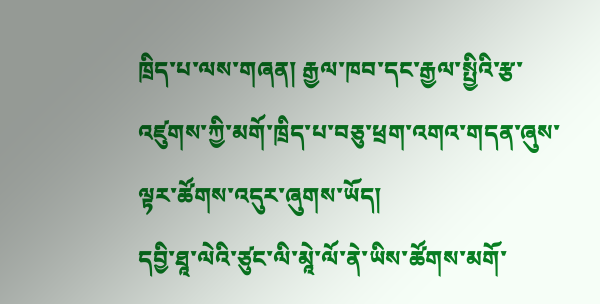ཁྲིད་པ་ལས་གཞན། རྒྱལ་ཁབ་དང་རྒྱལ་སྤྱིའི་རྩ་འཛུགས་ཀྱི་མགོ་ཁྲིད་པ་བཅུ་ཕྲག་འགའ་གདན་ཞུས་ལྟར་ཚོགས་འདུར་ཞུགས་ཡོད།
དབྱི་ཐཱ་ལེའི་ཙུང་ལི་མཱེ་ལོ་ནེ་ཡིས་ཚོགས་མགོ་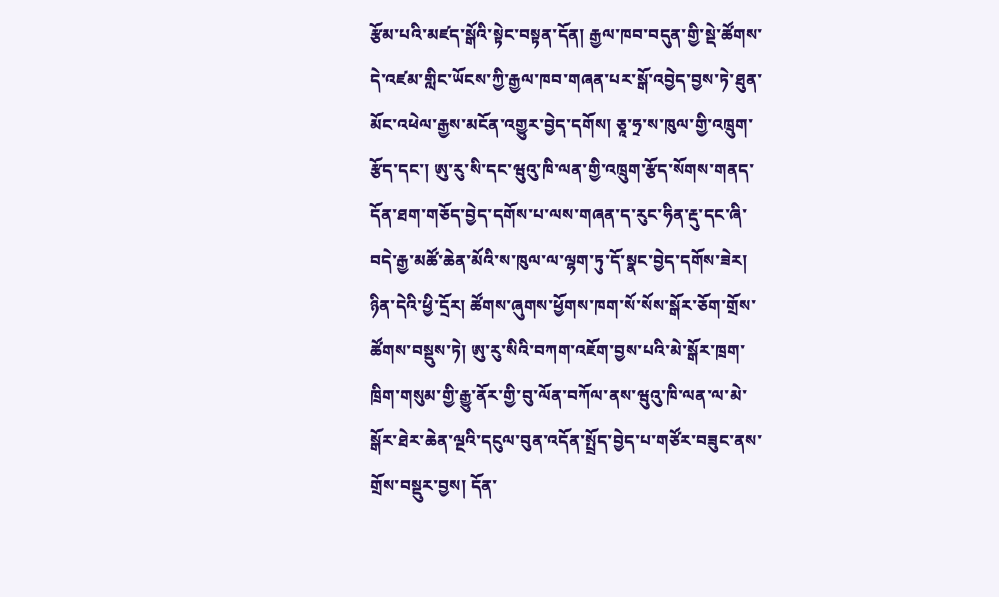རྩོམ་པའི་མཛད་སྒོའི་སྟེང་བསྟན་དོན། རྒྱལ་ཁབ་བདུན་གྱི་སྡེ་ཚོགས་དེ་འཛམ་གླིང་ཡོངས་ཀྱི་རྒྱལ་ཁབ་གཞན་པར་སྒོ་འབྱེད་བྱས་ཏེ་ཐུན་མོང་འཕེལ་རྒྱས་མངོན་འགྱུར་བྱེད་དགོས། ཅཱ་ཧྲ་ས་ཁུལ་གྱི་འཁྲུག་རྩོད་དང་། ཨུ་རུ་སི་དང་ཝུའུ་ཁི་ལན་གྱི་འཁྲུག་རྩོད་སོགས་གནད་དོན་ཐག་གཅོད་བྱེད་དགོས་པ་ལས་གཞན་ད་རུང་ཧིན་རྡུ་དང་ཞི་བདེ་རྒྱ་མཚོ་ཆེན་མོའི་ས་ཁུལ་ལ་ལྷག་ཏུ་དོ་སྣང་བྱེད་དགོས་ཟེར།
ཉིན་དེའི་ཕྱི་དྲོར། ཚོགས་ཞུགས་ཕྱོགས་ཁག་སོ་སོས་སྒོར་ཅོག་གྲོས་ཚོགས་བསྡུས་ཏེ། ཨུ་རུ་སིའི་བཀག་འཇོག་བྱས་པའི་མེ་སྒོར་ཁྲག་ཁྲིག་གསུམ་གྱི་རྒྱུ་ནོར་གྱི་བུ་ལོན་བཀོལ་ནས་ཝུའུ་ཁི་ལན་ལ་མེ་སྒོར་ཐེར་ཆེན་ལྔའི་དངུལ་བུན་འདོན་སྤྲོད་བྱེད་པ་གཙོར་བཟུང་ནས་གྲོས་བསྡུར་བྱས། དོན་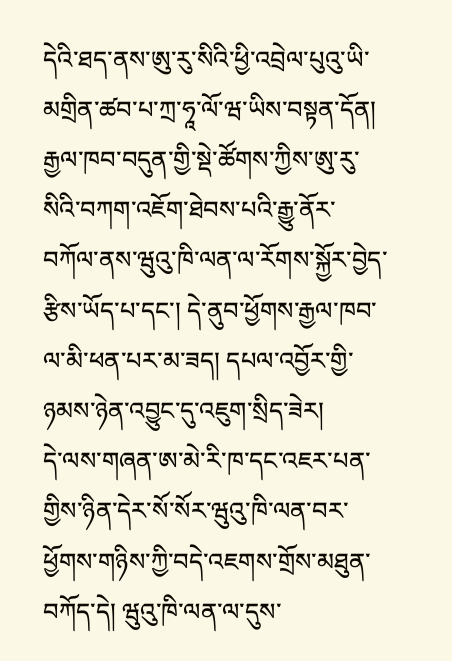དེའི་ཐད་ནས་ཨུ་རུ་སིའི་ཕྱི་འབྲེལ་པུའུ་ཡི་མགྲིན་ཚབ་པ་ཀྲ་ཧཱ་ལོ་ཝ་ཡིས་བསྟན་དོན། རྒྱལ་ཁབ་བདུན་གྱི་སྡེ་ཚོགས་ཀྱིས་ཨུ་རུ་སིའི་བཀག་འཇོག་ཐེབས་པའི་རྒྱུ་ནོར་བཀོལ་ནས་ཝུའུ་ཁི་ལན་ལ་རོགས་སྐྱོར་བྱེད་རྩིས་ཡོད་པ་དང་། དེ་ནུབ་ཕྱོགས་རྒྱལ་ཁབ་ལ་མི་ཕན་པར་མ་ཟད། དཔལ་འབྱོར་གྱི་ཉམས་ཉེན་འབྱུང་དུ་འཇུག་སྲིད་ཟེར།
དེ་ལས་གཞན་ཨ་མེ་རི་ཁ་དང་འཇར་པན་གྱིས་ཉིན་དེར་སོ་སོར་ཝུའུ་ཁི་ལན་བར་ཕྱོགས་གཉིས་ཀྱི་བདེ་འཇགས་གྲོས་མཐུན་བཀོད་དེ། ཝུའུ་ཁི་ལན་ལ་དུས་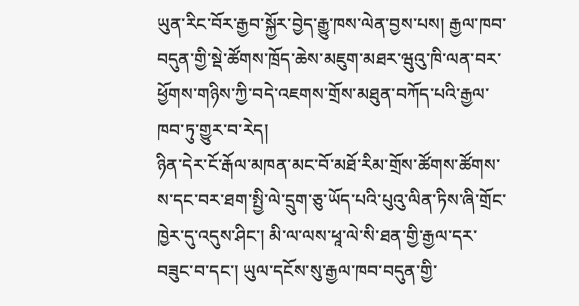ཡུན་རིང་བོར་རྒྱབ་སྐྱོར་བྱེད་རྒྱུ་ཁས་ལེན་བྱས་པས། རྒྱལ་ཁབ་བདུན་གྱི་སྡེ་ཚོགས་ཁྲོད་ཆེས་མཇུག་མཐར་ཝུའུ་ཁི་ལན་བར་ཕྱོགས་གཉིས་ཀྱི་བདེ་འཇགས་གྲོས་མཐུན་བཀོད་པའི་རྒྱལ་ཁབ་ཏུ་གྱུར་བ་རེད།
ཉིན་དེར་ངོ་རྒོལ་མཁན་མང་བོ་མཐོ་རིམ་གྲོས་ཚོགས་ཚོགས་ས་དང་བར་ཐག་སྤྱི་ལེ་དྲུག་ཅུ་ཡོད་པའི་པུའུ་ལིན་ཏིས་ཞི་གྲོང་ཁྱེར་དུ་འདུས་ཤིང་། མི་ལ་ལས་ཕཱ་ལེ་སི་ཐན་གྱི་རྒྱལ་དར་བཟུང་བ་དང་། ཡུལ་དངོས་སུ་རྒྱལ་ཁབ་བདུན་གྱི་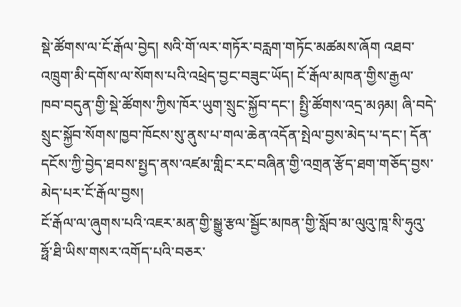སྡེ་ཚོགས་ལ་ངོ་རྒོལ་བྱེད། སའི་གོ་ལར་གཏོར་བརླག་གཏོང་མཚམས་ཞོག འཐབ་འཁྲུག་མི་དགོས་ལ་སོགས་པའི་འཕྲེད་བྱང་བཟུང་ཡོད། ངོ་རྒོལ་མཁན་གྱིས་རྒྱལ་ཁབ་བདུན་གྱི་སྡེ་ཚོགས་ཀྱིས་ཁོར་ཡུག་སྲུང་སྐྱོབ་དང་། སྤྱི་ཚོགས་འདྲ་མཉམ། ཞི་བདེ་སྲུང་སྐྱོབ་སོགས་ཁྱབ་ཁོངས་སུ་ནུས་པ་གལ་ཆེན་འདོན་སྤེལ་བྱས་མེད་པ་དང་། དོན་དངོས་ཀྱི་བྱེད་ཐབས་སྤྱད་ནས་འཛམ་གླིང་རང་བཞིན་གྱི་འགྲན་རྩོད་ཐག་གཅོད་བྱས་མེད་པར་ངོ་རྒོལ་བྱས།
ངོ་རྒོལ་ལ་ཞུགས་པའི་འཇར་མན་གྱི་སྒྱུ་རྩལ་སྦྱོང་མཁན་གྱི་སློབ་མ་ལུའུ་ཁཱ་སི་ཧུའུ་ཧྥོ་ཐི་ཡིས་གསར་འགོད་པའི་བཅར་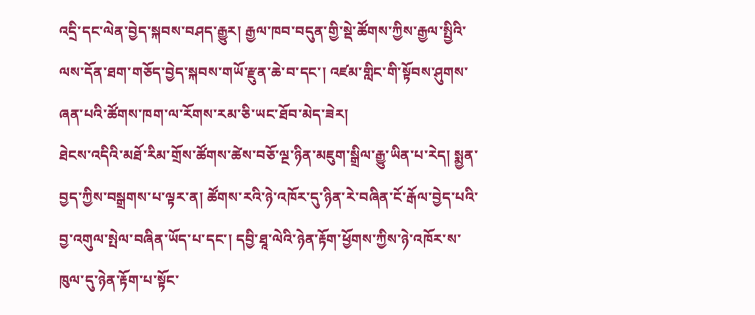འདྲི་དང་ལེན་བྱེད་སྐབས་བཤད་རྒྱུར། རྒྱལ་ཁབ་བདུན་གྱི་སྡེ་ཚོགས་ཀྱིས་རྒྱལ་སྤྱིའི་ལས་དོན་ཐག་གཅོད་བྱེད་སྐབས་གཡོ་རྫུན་ཆེ་བ་དང་། འཛམ་གླིང་གི་སྟོབས་ཤུགས་ཞན་པའི་ཚོགས་ཁག་ལ་རོགས་རམ་ཅི་ཡང་ཐོབ་མེད་ཟེར།
ཐེངས་འདིའི་མཐོ་རིམ་གྲོས་ཚོགས་ཚེས་བཅོ་ལྔ་ཉིན་མཇུག་སྒྲིལ་རྒྱུ་ཡིན་པ་རེད། སྨྱན་བྱད་ཀྱིས་བསྒྲགས་པ་ལྟར་ན། ཚོགས་རའི་ཉེ་འཁོར་དུ་ཉིན་རེ་བཞིན་ངོ་རྒོལ་བྱེད་པའི་བྱ་འགུལ་སྤེལ་བཞིན་ཡོད་པ་དང་། དབྱི་ཐཱ་ལེའི་ཉེན་རྟོག་ཕྱོགས་ཀྱིས་ཉེ་འཁོར་ས་ཁུལ་དུ་ཉེན་རྟོག་པ་སྟོང་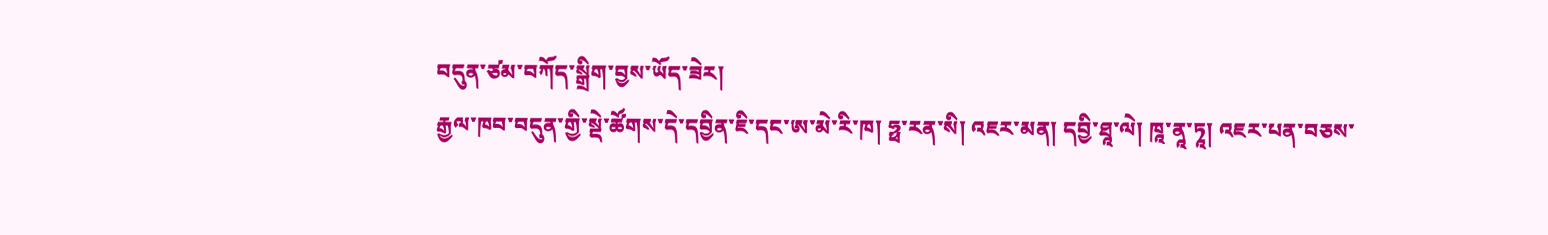བདུན་ཙམ་བཀོད་སྒྲིག་བྱས་ཡོད་ཟེར།
རྒྱལ་ཁབ་བདུན་གྱི་སྡེ་ཚོགས་དེ་དབྱིན་ཇི་དང་ཨ་མེ་རི་ཁ། ཧྥ་རན་སི། འཇར་མན། དབྱི་ཐཱ་ལེ། ཁཱ་ནཱ་ཏཱ། འཇར་པན་བཅས་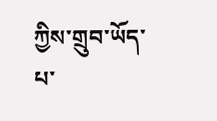ཀྱིས་གྲུབ་ཡོད་པ་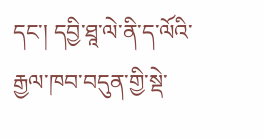དང་། དབྱི་ཐཱ་ལེ་ནི་ད་ལོའི་རྒྱལ་ཁབ་བདུན་གྱི་སྡེ་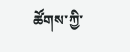ཚོགས་ཀྱི་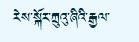རེས་སྐོར་ཀྲུའུ་ཞིའི་རྒྱལ་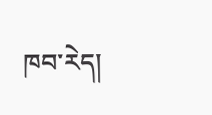ཁབ་རེད།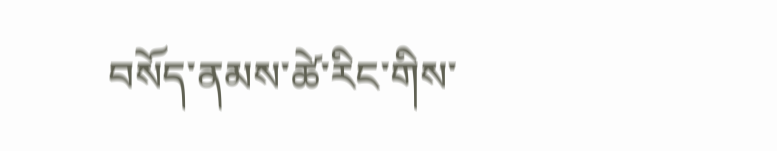བསོད་ནམས་ཚེ་རིང་གིས་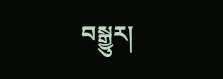བསྒྱུར།